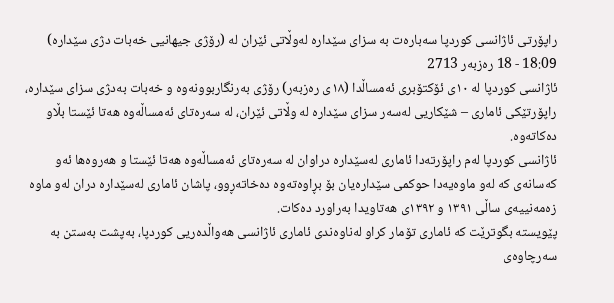راپۆرتی ئاژانسی کوردپا سەبارەت بە سزای سێدارە لەوڵاتی ئێران لە (رۆژی جیهانیی خەبات دژی سێدارە)
18:09 - 18 رەزبەر 2713
ئاژانسی کوردپا لە ١٠ی ئۆکتۆبری ئەمساڵدا (١٨ی رەزبەر) رۆژی بەرنگاربوونەوە و خەبات بەدژی سزای سێدارە، راپۆرتێکی ئاماری – شێکاریی لەسەر سزای سێدارە لە وڵاتی ئێران، لە سەرەتای ئەمساڵەوە هەتا ئێستا بڵاو دەکاتەوە.
ئاژانسی کوردپا لەم راپۆرتەدا ئاماری لەسێدارە دراوان لە سەرەتای ئەمساڵەوە هەتا ئێستا و هەروەها ئەو کەسانەی کە لەو ماوەیەدا حوکمی سێدارەیان بۆ بڕاوەتەوە دەخاتەڕوو، پاشان ئاماری لەسێدارە دران لەو ماوە زەمەنییەی ساڵی ١٣٩١ و ١٣٩٢ی هەتاویدا بەراورد دەکات.
پێویستە بگوترێت کە ئاماری تۆمار کراو لەناوەندی ئاماری ئاژانسی هەواڵدەریی کوردپا، بەپشت بەستن بە سەرچاوەی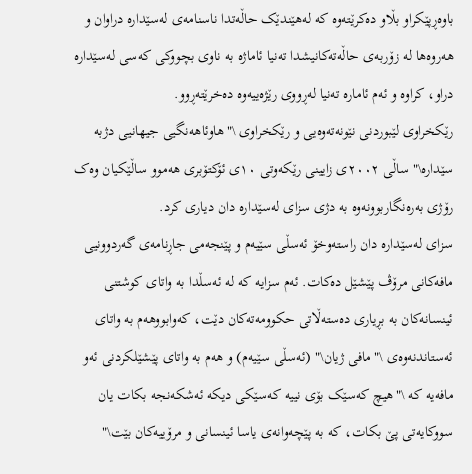باوەڕپێکراو بڵاو دەکرێتەوە کە لەهێندێک حاڵەتدا ناسنامەی لەسێدارە دراوان و هەروەها لە زۆربەی حاڵەتەکانیشدا تەنیا ئاماژە بە ناوی بچووکی کەسی لەسێدارە دراو، کراوە و ئەم ئامارە تەنیا لەڕووی رێژەییەوە دەخرێتەڕوو.
رێکخراوی لێبوردنی نێونەتەوەیی و رێکخراوی \"هاوئاهەنگیی جیهانیی دژبە سێدارە\" ساڵی ٢٠٠٢ی زایینی رێکەوتی ١٠ی ئۆکتۆبری هەموو ساڵێکیان وەک رۆژی بەرەنگاربوونەوە بە دژی سزای لەسێدارە دان دیاری کرد.
سزای لەسێدارە دان راستەوخۆ ئەسڵی سێیەم و پێنجەمی جاڕنامەی گەردوونیی مافەکانی مرۆڤ پێشێل دەکات. ئەم سزایە کە لە ئەسڵدا بە واتای کوشتنی ئینسانەکان بە بڕیاری دەستەڵاتی حکوومەتەکان دێت، کەوابووهەم بە واتای ئەستاندنەوەی \"مافی ژیان\" (ئەسڵی سێیەم) و هەم بە واتای پێشێلکردنی ئەو مافەیە کە \"هیچ کەسێک بۆی نییە کەسێکی دیکە ئەشکەنجە بکات یان سووکایەتی پێ بکات، کە بە پێچەوانەی یاسا ئینسانی و مرۆییەکان بێت\"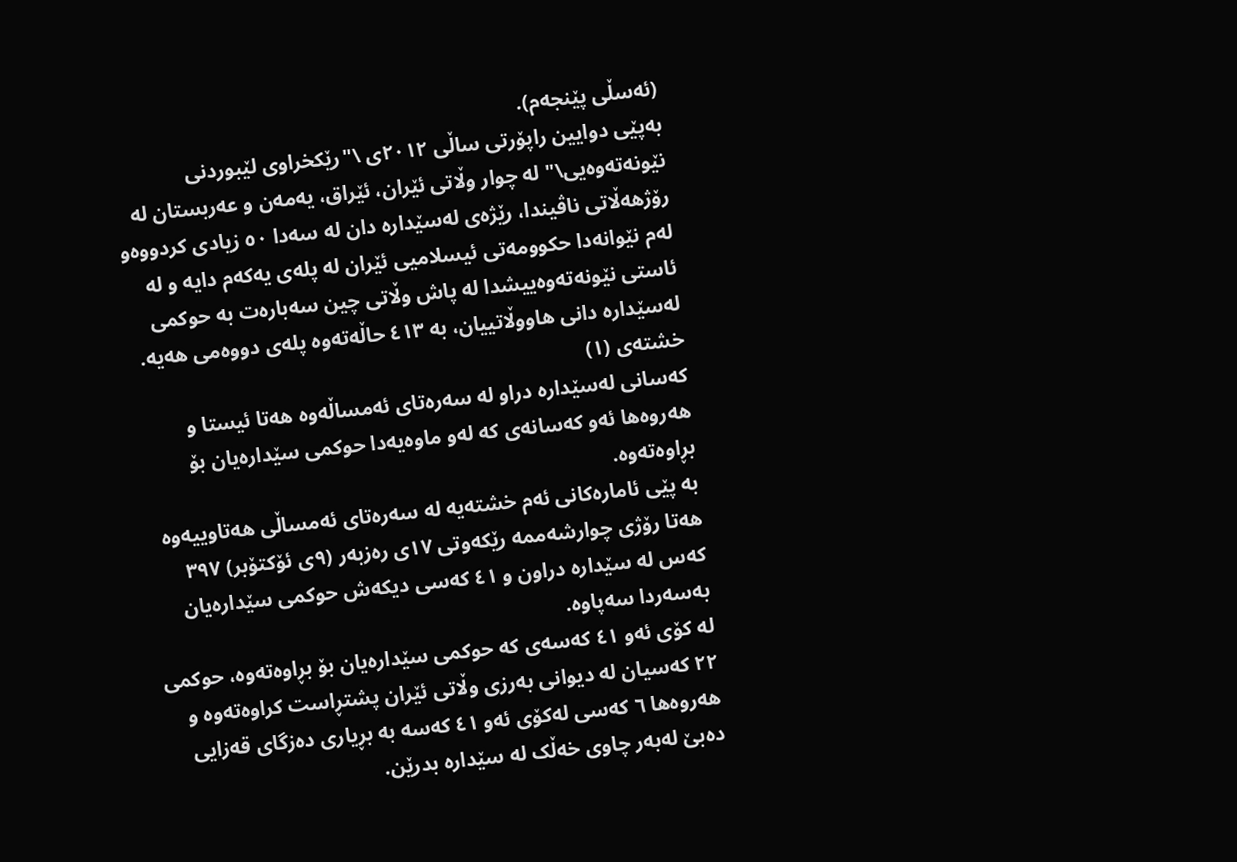(ئەسڵی پێنجەم).
بەپێی دوایین راپۆرتی ساڵی ٢٠١٢ی \"رێکخراوی لێبوردنی نێونەتەوەیی\" لە چوار وڵاتی ئێران، ئێراق، یەمەن و عەربستان لە رۆژهەڵاتی ناڤیندا، رێژەی لەسێدارە دان لە سەدا ٥٠ زیادی کردووەو لەم نێوانەدا حکوومەتی ئیسلامیی ئێران لە پلەی یەکەم دایە و لە ئاستی نێونەتەوەییشدا لە پاش وڵاتی چین سەبارەت بە حوکمی لەسێدارە دانی هاووڵاتییان، بە ٤١٣ حاڵەتەوە پلەی دووەمی هەیە.
خشتەی (١)
کەسانی لەسێدارە دراو لە سەرەتای ئەمساڵەوە هەتا ئیستا و هەروەها ئەو کەسانەی کە لەو ماوەیەدا حوکمی سێدارەیان بۆ بڕاوەتەوە.
بە پێی ئامارەکانی ئەم خشتەیە لە سەرەتای ئەمساڵی هەتاوییەوە هەتا رۆژی چوارشەممە رێکەوتی ١٧ی رەزبەر (٩ی ئۆکتۆبر) ٣٩٧ کەس لە سێدارە دراون و ٤١ کەسی دیکەش حوکمی سێدارەیان بەسەردا سەپاوە.
لە کۆی ئەو ٤١ کەسەی کە حوکمی سێدارەیان بۆ بڕاوەتەوە، حوکمی ٢٢ کەسیان لە دیوانی بەرزی وڵاتی ئێران پشتڕاست کراوەتەوە و هەروەها ٦ کەسی لەکۆی ئەو ٤١ کەسە بە بڕیاری دەزگای قەزایی دەبێ لەبەر چاوی خەڵک لە سێدارە بدرێن.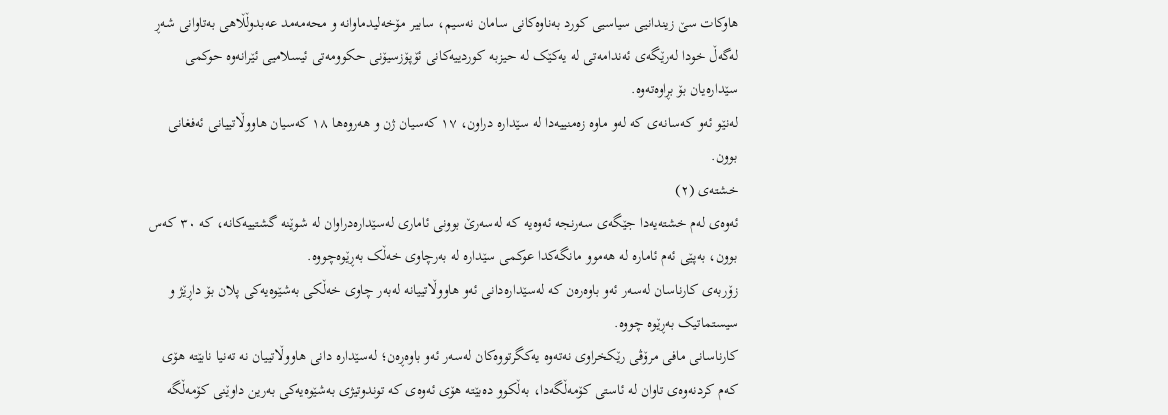هاوکات سێ زیندانیی سیاسیی کورد بەناوەکانی سامان نەسیم، سابیر مۆخەلیدماوانە و محەمەمد عەبدوڵڵاهی بەتاوانی شەڕ لەگەڵ خودا لەرێگەی ئەندامەتی لە یەکێک لە حیزبە کوردییەکانی ئۆپۆزسیۆنی حکوومەتی ئیسلامیی ئێرانەوە حوکمی سێدارەیان بۆ بڕاوەتەوە.
لەنێو ئەو کەسانەی کە لەو ماوە زەمنییەدا لە سێدارە دراون، ١٧ کەسیان ژن و هەروەها ١٨ کەسیان هاووڵاتییانی ئەفغانی بوون.
خشتەی (٢)
ئەوەی لەم خشتەیەدا جێگەی سەرنجە ئەوەیە کە لەسەرێ بوونی ئاماری لەسێدارەدراوان لە شوێنە گشتییەکانە، کە ٣٠ کەس بوون، بەپێی ئەم ئامارە لە هەموو مانگەکدا عوکمی سێدارە لە بەرچاوی خەڵک بەڕێوەچووە.
زۆربەی کارناسان لەسەر ئەو باوەرەن کە لەسێدارەدانی ئەو هاووڵاتییانە لەبەر چاوی خەڵکی بەشێوەیەکی پلان بۆ داڕێژ و سیستماتیک بەڕێوە چووە.
کارناسانی مافی مرۆڤی رێکخراوی نەتەوە یەکگرتووەکان لەسەر ئەو باوەڕەن؛ لەسێدارە دانی هاووڵاتییان نە تەنیا نابێتە هۆی کەم کردنەوەی تاوان لە ئاستی کۆمەڵگەدا، بەڵکوو دەبێتە هۆی ئەوەی کە توندوتیژی بەشێوەیەکی بەرین داوێنی کۆمەڵگە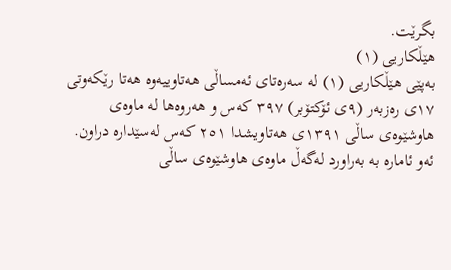بگرێت.
هێڵکاریی (١)
بەپێی هێڵکاریی (١) لە سەرەتای ئەمساڵی هەتاوییەوە هەتا رێکەوتی ١٧ی رەزبەر (٩ی ئۆکتۆبر) ٣٩٧ کەس و هەروەها لە ماوەی هاوشێوەی ساڵی ١٣٩١ی هەتاویشدا ٢٥١ کەس لەسێدارە دراون.
ئەو ئامارە بە بەراورد لەگەڵ ماوەی هاوشێوەی ساڵی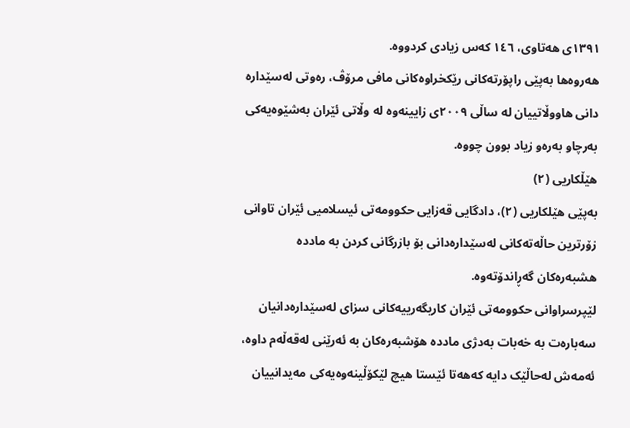١٣٩١ی هەتاوی، ١٤٦ کەس زیادی کردووە.
هەروەها بەپێی راپۆرتەکانی رێکخراوەکانی مافی مرۆڤ، رەوتی لەسێدارە دانی هاووڵاتییان لە ساڵی ٢٠٠٩ی زایینەوە لە وڵاتی ئێران بەشێوەیەکی بەرچاو بەرەو زیاد بوون چووە.
هێڵکاریی (٢)
بەپێی هێلکاریی (٢)، دادگایی قەزایی حکوومەتی ئیسلامیی ئێران تاوانی زۆرترین حاڵەتەکانی لەسێدارەدانی بۆ بازرگانی کردن بە ماددە هشبەرەکان گەڕاندۆتەوە.
لێپرسراوانی حکوومەتی ئێران کاریگەرییەکانی سزای لەسێدارەدانیان سەبارەت بە خەبات بەدژی ماددە هۆشبەرەکان بە ئەرێنی لەقەڵەم داوە، ئەمەش لەحاڵێک دایە کەهەتا ئێستا هیچ لێکۆڵینەوەیەکی مەیدانییان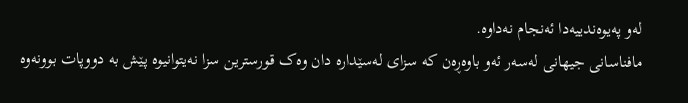لەو پەیوەندییەدا ئەنجام نەداوە.
مافناسانی جیهانی لەسەر ئەو باوەڕەن کە سزای لەسێدارە دان وەک قورسترین سزا نەیتوانیوە پێش بە دووپات بوونەوە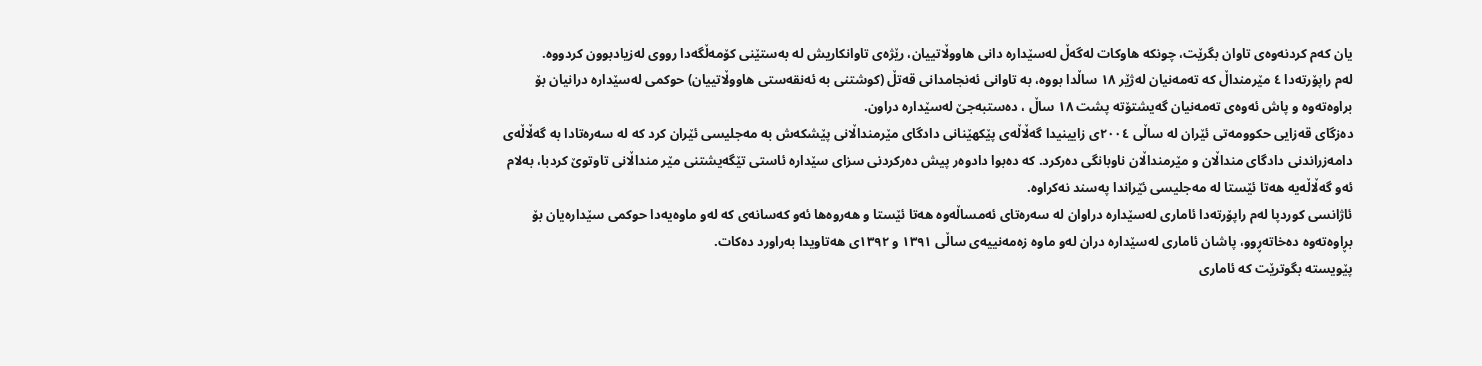یان کەم کردنەوەی تاوان بگرێت، چونکە هاوکات لەگەڵ لەسێدارە دانی هاووڵاتییان، رێژەی تاوانکاریش لە بەستێنی کۆمەڵگەدا رووی لەزیادبوون کردووە.
لەم راپۆرتەدا ٤ مێرمنداڵ کە تەمەنیان لەژێر ١٨ ساڵدا بووە، بە تاوانی ئەنجامدانی قەتڵ (کوشتنی بە ئەنقەستی هاووڵاتییان) حوکمی لەسێدارە درانیان بۆ براوەتەوە و پاش ئەوەی تەمەنیان گەیشتۆتە پشت ١٨ ساڵ ، دەستبەجێ لەسێدارە دراون.
دەزگای قەزایی حکوومەتی ئێران لە ساڵی ٢٠٠٤ی زایینیدا گەڵاڵەی پێکهێنانی دادگای مێرمنداڵانی پێشکەش بە مەجلیسی ئێران کرد کە لە سەرەتادا بە گەڵاڵەی دامەزراندنی دادگای منداڵان و مێرمنداڵان ناوبانگی دەرکرد. کە دەبوا دادوەر پیش دەرکردنی سزای سێدارە ئاستی تێگەیشتنی مێر منداڵانی تاوتوێ کردبا، بەلام ئەو گەڵاڵەیە هەتا ئێستا لە مەجلیسی ئێراندا پەسند نەکراوە.
ئاژانسی کوردپا لەم راپۆرتەدا ئاماری لەسێدارە دراوان لە سەرەتای ئەمساڵەوە هەتا ئێستا و هەروەها ئەو کەسانەی کە لەو ماوەیەدا حوکمی سێدارەیان بۆ بڕاوەتەوە دەخاتەڕوو، پاشان ئاماری لەسێدارە دران لەو ماوە زەمەنییەی ساڵی ١٣٩١ و ١٣٩٢ی هەتاویدا بەراورد دەکات.
پێویستە بگوترێت کە ئاماری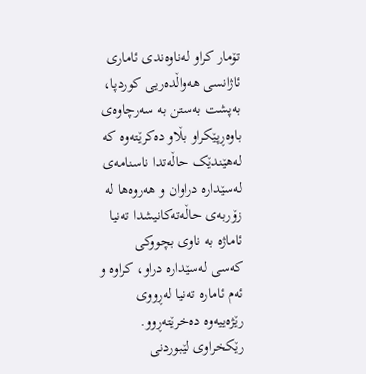تۆمار کراو لەناوەندی ئاماری ئاژانسی هەواڵدەریی کوردپا، بەپشت بەستن بە سەرچاوەی باوەڕپێکراو بڵاو دەکرێتەوە کە لەهێندێک حاڵەتدا ناسنامەی لەسێدارە دراوان و هەروەها لە زۆربەی حاڵەتەکانیشدا تەنیا ئاماژە بە ناوی بچووکی کەسی لەسێدارە دراو، کراوە و ئەم ئامارە تەنیا لەڕووی رێژەییەوە دەخرێتەڕوو.
رێکخراوی لێبوردنی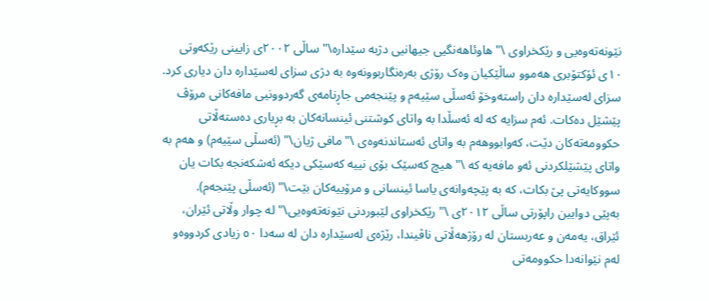نێونەتەوەیی و رێکخراوی \"هاوئاهەنگیی جیهانیی دژبە سێدارە\" ساڵی ٢٠٠٢ی زایینی رێکەوتی ١٠ی ئۆکتۆبری هەموو ساڵێکیان وەک رۆژی بەرەنگاربوونەوە بە دژی سزای لەسێدارە دان دیاری کرد.
سزای لەسێدارە دان راستەوخۆ ئەسڵی سێیەم و پێنجەمی جاڕنامەی گەردوونیی مافەکانی مرۆڤ پێشێل دەکات. ئەم سزایە کە لە ئەسڵدا بە واتای کوشتنی ئینسانەکان بە بڕیاری دەستەڵاتی حکوومەتەکان دێت، کەوابووهەم بە واتای ئەستاندنەوەی \"مافی ژیان\" (ئەسڵی سێیەم) و هەم بە واتای پێشێلکردنی ئەو مافەیە کە \"هیچ کەسێک بۆی نییە کەسێکی دیکە ئەشکەنجە بکات یان سووکایەتی پێ بکات، کە بە پێچەوانەی یاسا ئینسانی و مرۆییەکان بێت\" (ئەسڵی پێنجەم).
بەپێی دوایین راپۆرتی ساڵی ٢٠١٢ی \"رێکخراوی لێبوردنی نێونەتەوەیی\" لە چوار وڵاتی ئێران، ئێراق، یەمەن و عەربستان لە رۆژهەڵاتی ناڤیندا، رێژەی لەسێدارە دان لە سەدا ٥٠ زیادی کردووەو لەم نێوانەدا حکوومەتی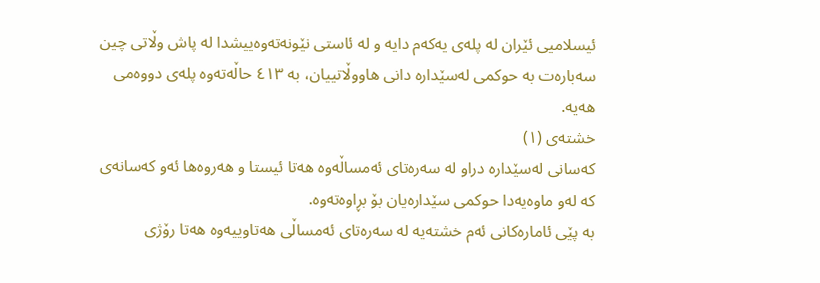ئیسلامیی ئێران لە پلەی یەکەم دایە و لە ئاستی نێونەتەوەییشدا لە پاش وڵاتی چین سەبارەت بە حوکمی لەسێدارە دانی هاووڵاتییان، بە ٤١٣ حاڵەتەوە پلەی دووەمی هەیە.
خشتەی (١)
کەسانی لەسێدارە دراو لە سەرەتای ئەمساڵەوە هەتا ئیستا و هەروەها ئەو کەسانەی کە لەو ماوەیەدا حوکمی سێدارەیان بۆ بڕاوەتەوە.
بە پێی ئامارەکانی ئەم خشتەیە لە سەرەتای ئەمساڵی هەتاوییەوە هەتا رۆژی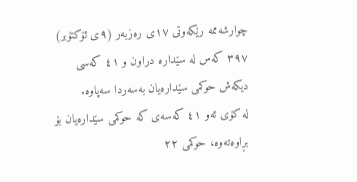چوارشەممە رێکەوتی ١٧ی رەزبەر (٩ی ئۆکتۆبر) ٣٩٧ کەس لە سێدارە دراون و ٤١ کەسی دیکەش حوکمی سێدارەیان بەسەردا سەپاوە.
لە کۆی ئەو ٤١ کەسەی کە حوکمی سێدارەیان بۆ بڕاوەتەوە، حوکمی ٢٢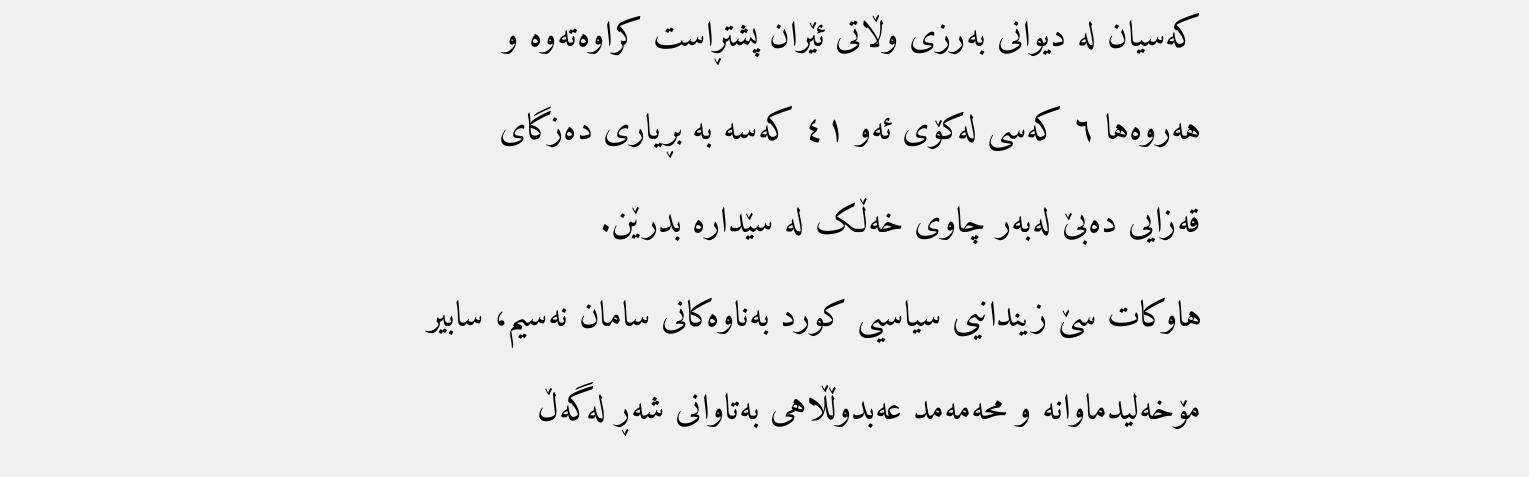کەسیان لە دیوانی بەرزی وڵاتی ئێران پشتڕاست کراوەتەوە و هەروەها ٦ کەسی لەکۆی ئەو ٤١ کەسە بە بڕیاری دەزگای قەزایی دەبێ لەبەر چاوی خەڵک لە سێدارە بدرێن.
هاوکات سێ زیندانیی سیاسیی کورد بەناوەکانی سامان نەسیم، سابیر مۆخەلیدماوانە و محەمەمد عەبدوڵڵاهی بەتاوانی شەڕ لەگەڵ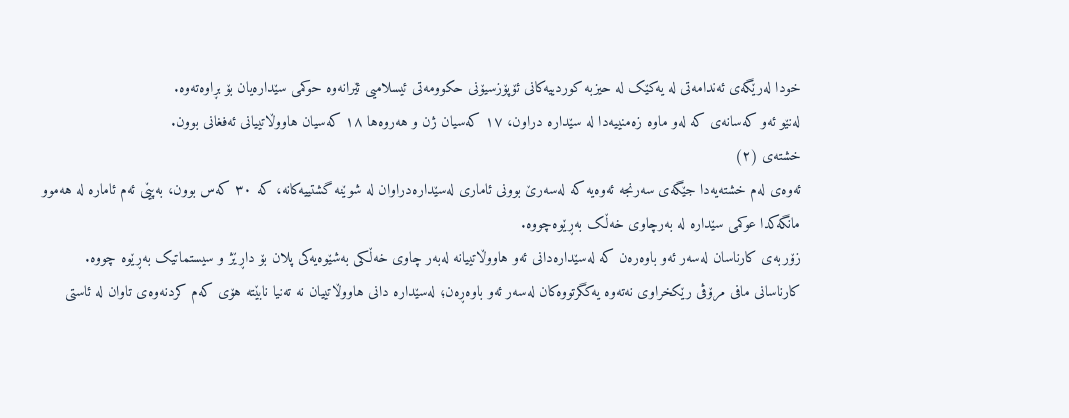خودا لەرێگەی ئەندامەتی لە یەکێک لە حیزبە کوردییەکانی ئۆپۆزسیۆنی حکوومەتی ئیسلامیی ئێرانەوە حوکمی سێدارەیان بۆ بڕاوەتەوە.
لەنێو ئەو کەسانەی کە لەو ماوە زەمنییەدا لە سێدارە دراون، ١٧ کەسیان ژن و هەروەها ١٨ کەسیان هاووڵاتییانی ئەفغانی بوون.
خشتەی (٢)
ئەوەی لەم خشتەیەدا جێگەی سەرنجە ئەوەیە کە لەسەرێ بوونی ئاماری لەسێدارەدراوان لە شوێنە گشتییەکانە، کە ٣٠ کەس بوون، بەپێی ئەم ئامارە لە هەموو مانگەکدا عوکمی سێدارە لە بەرچاوی خەڵک بەڕێوەچووە.
زۆربەی کارناسان لەسەر ئەو باوەرەن کە لەسێدارەدانی ئەو هاووڵاتییانە لەبەر چاوی خەڵکی بەشێوەیەکی پلان بۆ داڕێژ و سیستماتیک بەڕێوە چووە.
کارناسانی مافی مرۆڤی رێکخراوی نەتەوە یەکگرتووەکان لەسەر ئەو باوەڕەن؛ لەسێدارە دانی هاووڵاتییان نە تەنیا نابێتە هۆی کەم کردنەوەی تاوان لە ئاستی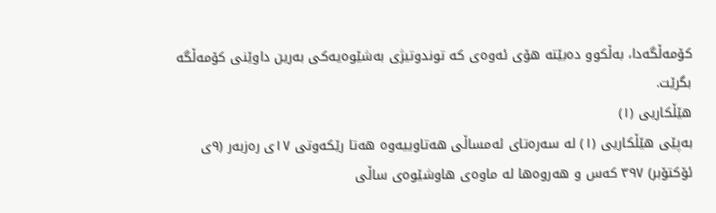کۆمەڵگەدا، بەڵکوو دەبێتە هۆی ئەوەی کە توندوتیژی بەشێوەیەکی بەرین داوێنی کۆمەڵگە بگرێت.
هێڵکاریی (١)
بەپێی هێڵکاریی (١) لە سەرەتای ئەمساڵی هەتاوییەوە هەتا رێکەوتی ١٧ی رەزبەر (٩ی ئۆکتۆبر) ٣٩٧ کەس و هەروەها لە ماوەی هاوشێوەی ساڵی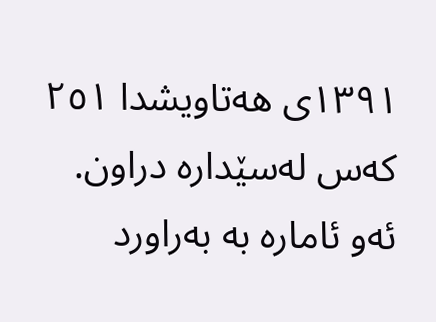١٣٩١ی هەتاویشدا ٢٥١ کەس لەسێدارە دراون.
ئەو ئامارە بە بەراورد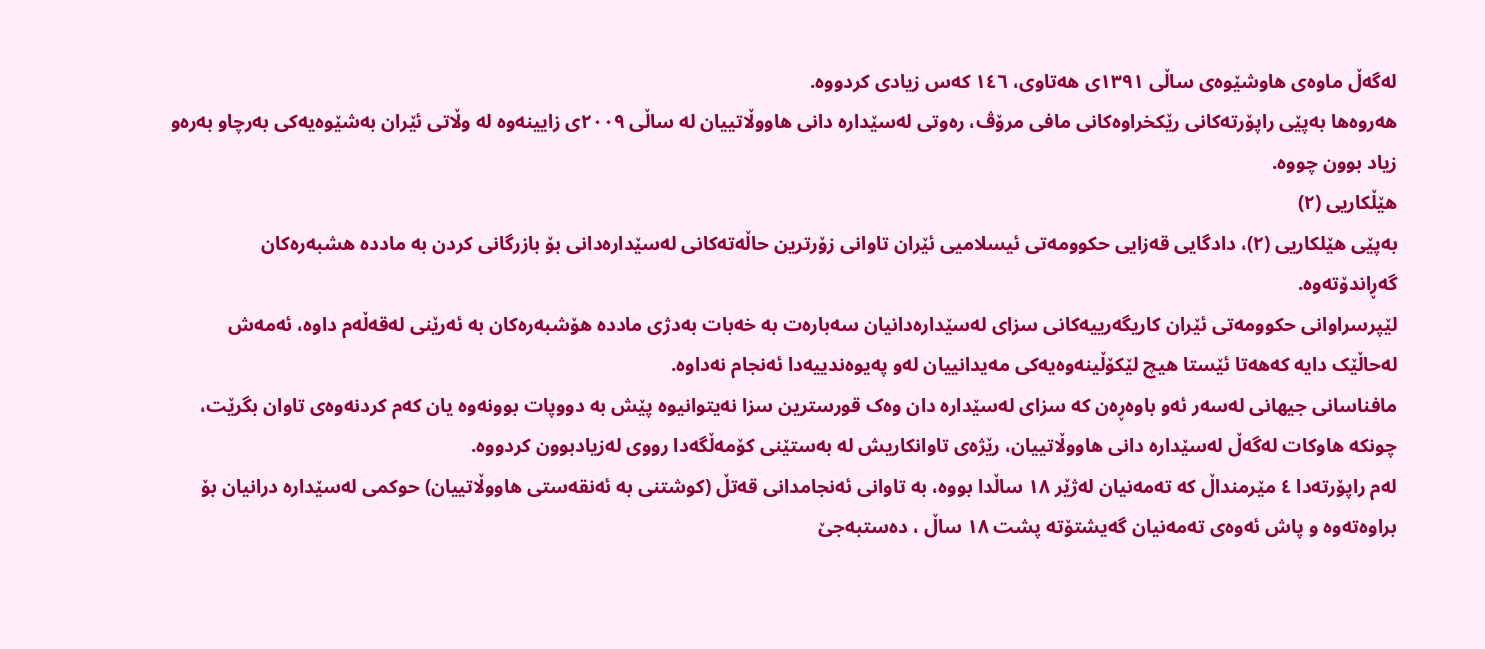لەگەڵ ماوەی هاوشێوەی ساڵی ١٣٩١ی هەتاوی، ١٤٦ کەس زیادی کردووە.
هەروەها بەپێی راپۆرتەکانی رێکخراوەکانی مافی مرۆڤ، رەوتی لەسێدارە دانی هاووڵاتییان لە ساڵی ٢٠٠٩ی زایینەوە لە وڵاتی ئێران بەشێوەیەکی بەرچاو بەرەو زیاد بوون چووە.
هێڵکاریی (٢)
بەپێی هێلکاریی (٢)، دادگایی قەزایی حکوومەتی ئیسلامیی ئێران تاوانی زۆرترین حاڵەتەکانی لەسێدارەدانی بۆ بازرگانی کردن بە ماددە هشبەرەکان گەڕاندۆتەوە.
لێپرسراوانی حکوومەتی ئێران کاریگەرییەکانی سزای لەسێدارەدانیان سەبارەت بە خەبات بەدژی ماددە هۆشبەرەکان بە ئەرێنی لەقەڵەم داوە، ئەمەش لەحاڵێک دایە کەهەتا ئێستا هیچ لێکۆڵینەوەیەکی مەیدانییان لەو پەیوەندییەدا ئەنجام نەداوە.
مافناسانی جیهانی لەسەر ئەو باوەڕەن کە سزای لەسێدارە دان وەک قورسترین سزا نەیتوانیوە پێش بە دووپات بوونەوە یان کەم کردنەوەی تاوان بگرێت، چونکە هاوکات لەگەڵ لەسێدارە دانی هاووڵاتییان، رێژەی تاوانکاریش لە بەستێنی کۆمەڵگەدا رووی لەزیادبوون کردووە.
لەم راپۆرتەدا ٤ مێرمنداڵ کە تەمەنیان لەژێر ١٨ ساڵدا بووە، بە تاوانی ئەنجامدانی قەتڵ (کوشتنی بە ئەنقەستی هاووڵاتییان) حوکمی لەسێدارە درانیان بۆ براوەتەوە و پاش ئەوەی تەمەنیان گەیشتۆتە پشت ١٨ ساڵ ، دەستبەجێ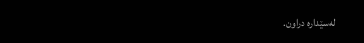لەسێدارە دراون.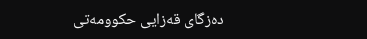دەزگای قەزایی حکوومەتی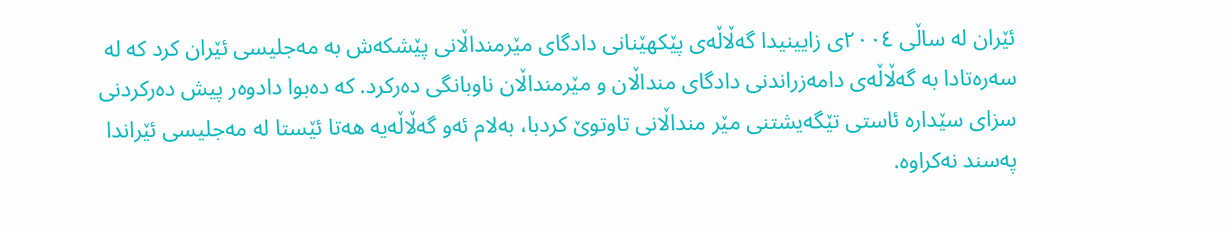ئێران لە ساڵی ٢٠٠٤ی زایینیدا گەڵاڵەی پێکهێنانی دادگای مێرمنداڵانی پێشکەش بە مەجلیسی ئێران کرد کە لە سەرەتادا بە گەڵاڵەی دامەزراندنی دادگای منداڵان و مێرمنداڵان ناوبانگی دەرکرد. کە دەبوا دادوەر پیش دەرکردنی سزای سێدارە ئاستی تێگەیشتنی مێر منداڵانی تاوتوێ کردبا، بەلام ئەو گەڵاڵەیە هەتا ئێستا لە مەجلیسی ئێراندا پەسند نەکراوە.